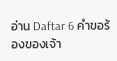อ่าน Daftar 6 คำขอร้องของเจ้า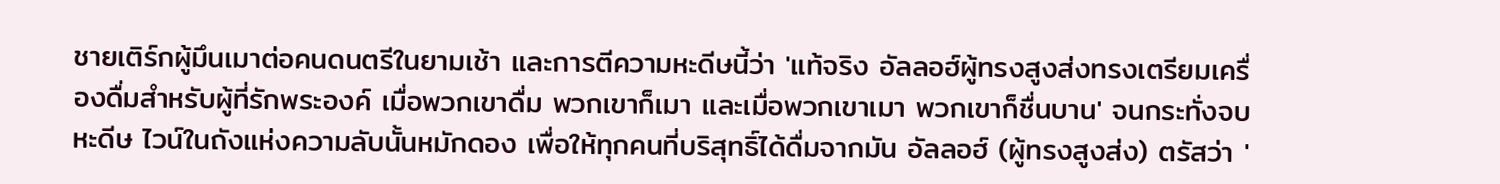ชายเติร์กผู้มึนเมาต่อคนดนตรีในยามเช้า และการตีความหะดีษนี้ว่า 'แท้จริง อัลลอฮ์ผู้ทรงสูงส่งทรงเตรียมเครื่องดื่มสำหรับผู้ที่รักพระองค์ เมื่อพวกเขาดื่ม พวกเขาก็เมา และเมื่อพวกเขาเมา พวกเขาก็ชื่นบาน' จนกระทั่งจบหะดีษ ไวน์ในถังแห่งความลับนั้นหมักดอง เพื่อให้ทุกคนที่บริสุทธิ์ได้ดื่มจากมัน อัลลอฮ์ (ผู้ทรงสูงส่ง) ตรัสว่า '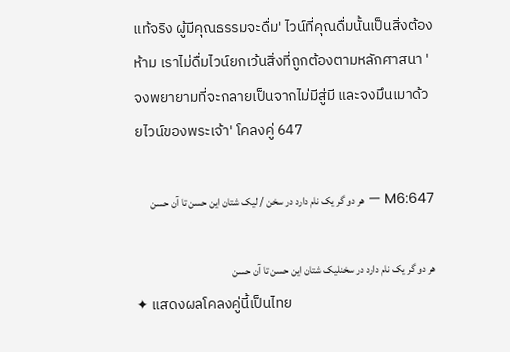แท้จริง ผู้มีคุณธรรมจะดื่ม' ไวน์ที่คุณดื่มนั้นเป็นสิ่งต้องห้าม เราไม่ดื่มไวน์ยกเว้นสิ่งที่ถูกต้องตามหลักศาสนา 'จงพยายามที่จะกลายเป็นจากไม่มีสู่มี และจงมึนเมาด้วยไวน์ของพระเจ้า' โคลงคู่ 647

M6:647 — هر دو گر یک نام دارد در سخن / لیک شتان این حسن تا آن حسن

هر دو گر یک نام دارد در سخنلیک شتان این حسن تا آن حسن
✦ แสดงผลโคลงคู่นี้เป็นไทย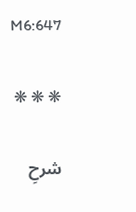M6:647

❋ ❋ ❋

شرحِ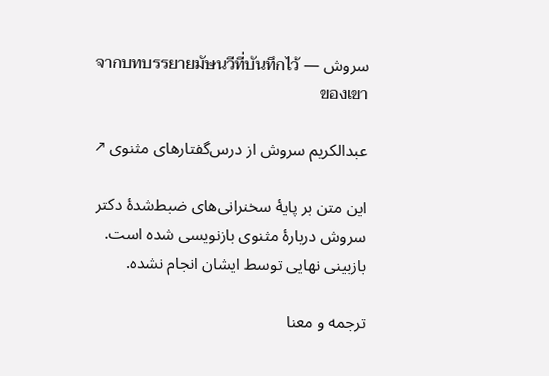سروش — จากบทบรรยายมัษนวีที่บันทึกไว้ของเขา

عبدالکریم سروش از درس‌گفتارهای مثنوی ↗

این متن بر پایهٔ سخنرانی‌های ضبط‌شدهٔ دکتر سروش دربارهٔ مثنوی بازنویسی شده است. بازبینی نهایی توسط ایشان انجام نشده.

ترجمه و معنا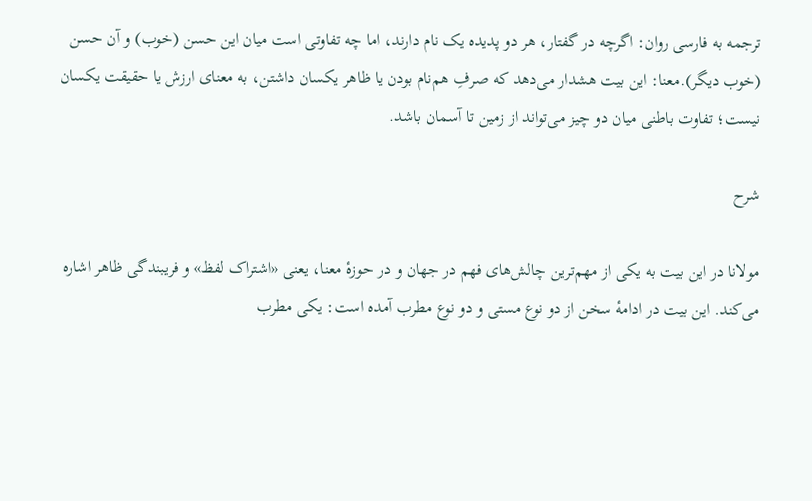ترجمه به فارسی روان: اگرچه در گفتار، هر دو پدیده یک نام دارند، اما چه تفاوتی است میان این حسن (خوب) و آن حسن (خوب دیگر).معنا: این بیت هشدار می‌دهد که صرفِ هم‌نام بودن یا ظاهر یکسان داشتن، به معنای ارزش یا حقیقت یکسان نیست؛ تفاوت باطنی میان دو چیز می‌تواند از زمین تا آسمان باشد.

شرح

مولانا در این بیت به یکی از مهم‌ترین چالش‌های فهم در جهان و در حوزهٔ معنا، یعنی «اشتراک لفظ» و فریبندگی ظاهر اشاره می‌کند. این بیت در ادامهٔ سخن از دو نوع مستی و دو نوع مطرب آمده است: یکی مطرب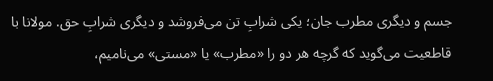جسم و دیگری مطرب جان؛ یکی شرابِ تن می‌فروشد و دیگری شرابِ حق. مولانا با قاطعیت می‌گوید که گرچه هر دو را «مطرب» یا «مستی» می‌نامیم،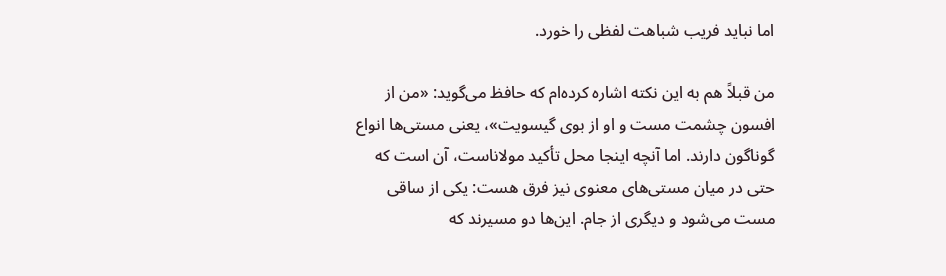اما نباید فریب شباهت لفظی را خورد.

من قبلاً هم به این نکته اشاره کرده‌ام که حافظ می‌گوید: «من از افسون چشمت مست و او از بوی گیسویت»، یعنی مستی‌ها انواع گوناگون دارند. اما آنچه اینجا محل تأکید مولاناست، آن است که حتی در میان مستی‌های معنوی نیز فرق هست: یکی از ساقی مست می‌شود و دیگری از جام. این‌ها دو مسیرند که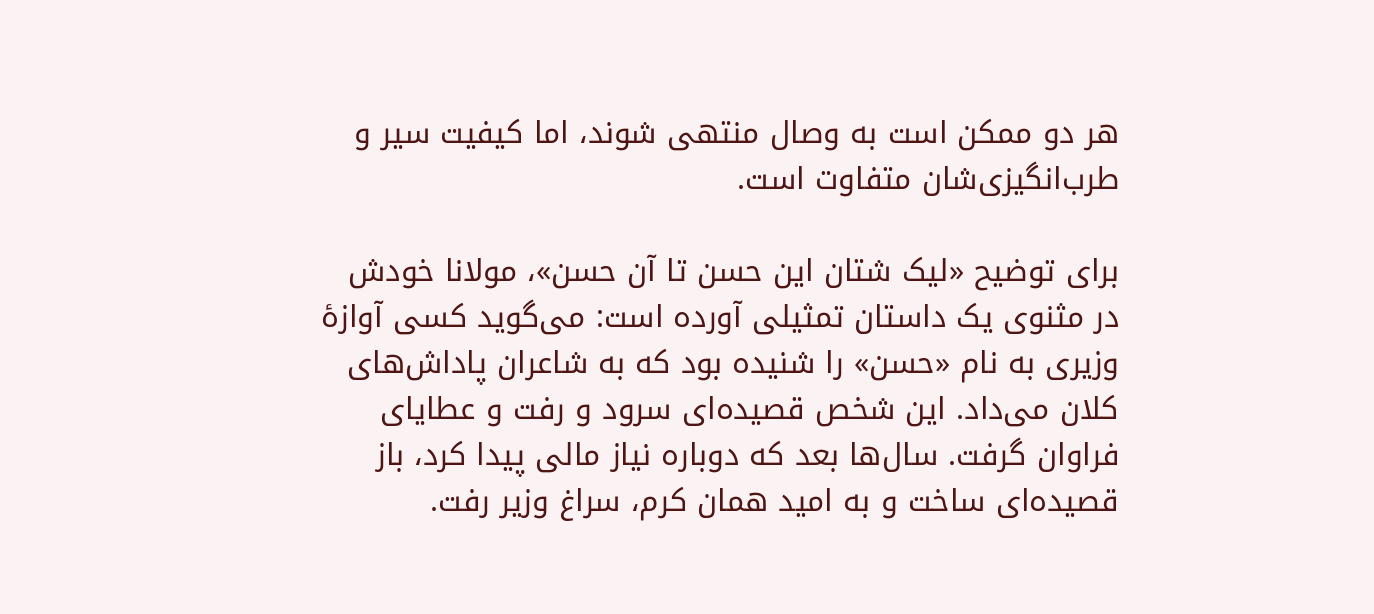هر دو ممکن است به وصال منتهی شوند، اما کیفیت سیر و طرب‌انگیزی‌شان متفاوت است.

برای توضیح «لیک شتان این حسن تا آن حسن»، مولانا خودش در مثنوی یک داستان تمثیلی آورده است: می‌گوید کسی آوازهٔ وزیری به نام «حسن» را شنیده بود که به شاعران پاداش‌های کلان می‌داد. این شخص قصیده‌ای سرود و رفت و عطایای فراوان گرفت. سال‌ها بعد که دوباره نیاز مالی پیدا کرد، باز قصیده‌ای ساخت و به امید همان کرم، سراغ وزیر رفت.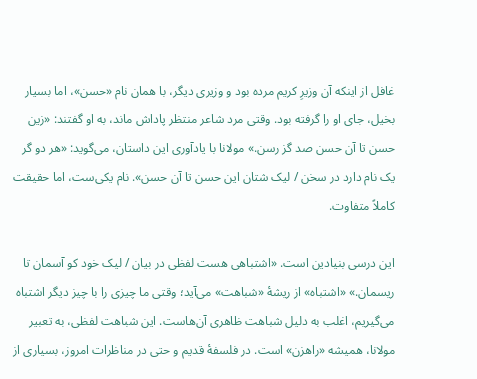غافل از اینکه آن وزیرِ کریم مرده بود و وزیری دیگر، با همان نام «حسن»، اما بسیار بخیل، جای او را گرفته بود. وقتی مرد شاعر منتظر پاداش ماند، به او گفتند: «زین حسن تا آن حسن صد گز رسن.» مولانا با یادآوری این داستان، می‌گوید: «هر دو گر یک نام دارد در سخن / لیک شتان این حسن تا آن حسن». نام یکی‌ست، اما حقیقت کاملاً متفاوت.

این درسی بنیادین است. «اشتباهی هست لفظی در بیان / لیک خود کو آسمان تا ریسمان.» «اشتباه» از ریشهٔ «شباهت» می‌آید؛ وقتی ما چیزی را با چیز دیگر اشتباه می‌گیریم، اغلب به دلیل شباهت ظاهری آن‌هاست. این شباهت لفظی، به تعبیر مولانا، همیشه «راهزن» است. در فلسفهٔ قدیم و حتی در مناظرات امروز، بسیاری از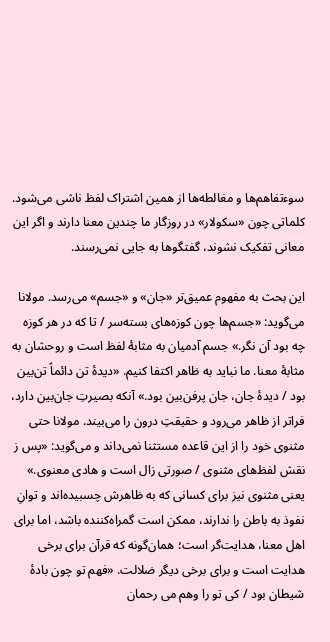سوءتفاهم‌ها و مغالطه‌ها از همین اشتراک لفظ ناشی می‌شود. کلماتی چون «سکولار» در روزگار ما چندین معنا دارند و اگر این معانی تفکیک نشوند، گفتگوها به جایی نمی‌رسند.

این بحث به مفهوم عمیق‌تر «جان» و «جسم» می‌رسد. مولانا می‌گوید: «جسم‌ها چون کوزه‌های بسته‌سر / تا که در هر کوزه چه بود آن نگر.» جسم آدمیان به مثابهٔ لفظ است و روحشان به مثابهٔ معنا. ما نباید به ظاهر اکتفا کنیم. «دیدهٔ تن دائماً تن‌بین بود / دیدهٔ جان، جان پرفن‌بین بود.» آنکه بصیرتِ جان‌بین دارد، فراتر از ظاهر می‌رود و حقیقتِ درون را می‌بیند. مولانا حتی مثنوی خود را از این قاعده مستثنا نمی‌داند و می‌گوید: «پس ز نقش لفظ‌های مثنوی / صورتی زال است و هادی معنوی.» یعنی مثنوی نیز برای کسانی که به ظاهرش چسبیده‌اند و توانِ نفوذ به باطن را ندارند، ممکن است گمراه‌کننده باشد، اما برای اهل معنا، هدایت‌گر است؛ همان‌گونه که قرآن برای برخی هدایت است و برای برخی دیگر ضلالت. «فهم تو چون بادهٔ شیطان بود / کی تو را وهم می رحمان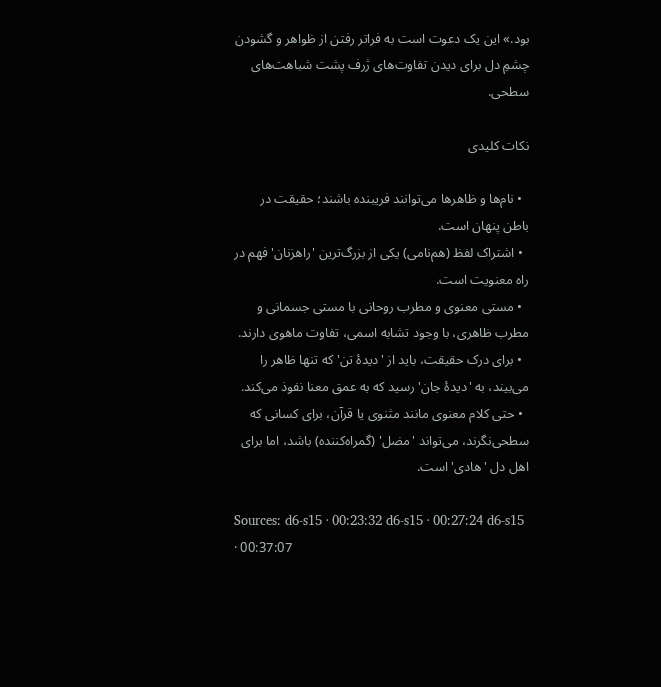بود.» این یک دعوت است به فراتر رفتن از ظواهر و گشودن چشمِ دل برای دیدن تفاوت‌های ژرف پشت شباهت‌های سطحی.

نکات کلیدی

  • نام‌ها و ظاهرها می‌توانند فریبنده باشند؛ حقیقت در باطن پنهان است.
  • اشتراک لفظ (هم‌نامی) یکی از بزرگ‌ترین 'راهزنان' فهم در راه معنویت است.
  • مستی معنوی و مطرب روحانی با مستی جسمانی و مطرب ظاهری، با وجود تشابه اسمی، تفاوت ماهوی دارند.
  • برای درک حقیقت، باید از 'دیدهٔ تن' که تنها ظاهر را می‌بیند، به 'دیدهٔ جان' رسید که به عمق معنا نفوذ می‌کند.
  • حتی کلام معنوی مانند مثنوی یا قرآن، برای کسانی که سطحی‌نگرند، می‌تواند 'مضل' (گمراه‌کننده) باشد، اما برای اهل دل 'هادی' است.

Sources: d6-s15 · 00:23:32 d6-s15 · 00:27:24 d6-s15 · 00:37:07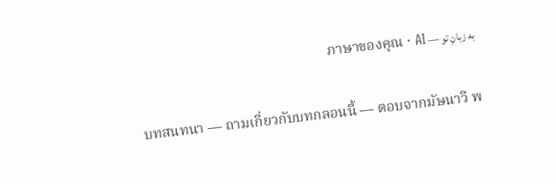به زبانِ تو — ภาษาของคุณ · AI

บทสนทนา — ถามเกี่ยวกับบทกลอนนี้ — ตอบจากมัษนาวี พ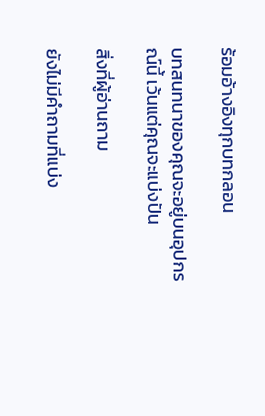ร้อมอ้างอิงทุกบทกลอน

บทสนทนาของคุณจะอยู่บนอุปกรณ์นี้ เว้นแต่คุณจะแบ่งปัน

สิ่งที่ผู้อ่านถาม

ยังไม่มีคำถามที่แบ่ง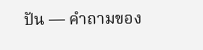ปัน — คำถามของ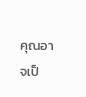คุณอาจเป็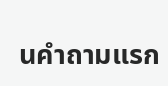นคำถามแรก